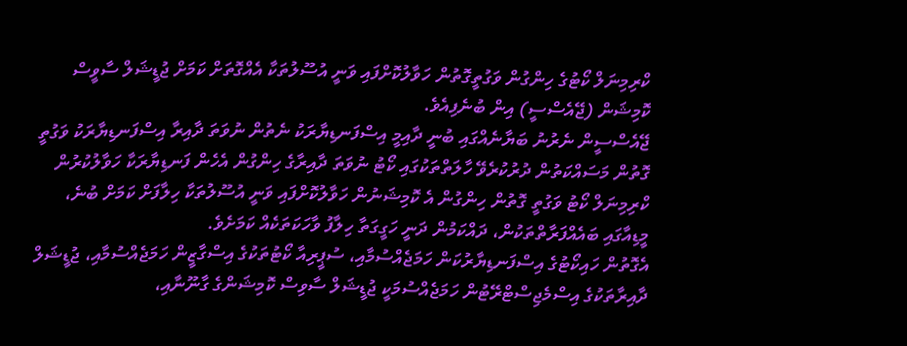ކްރިމިނަލް ކޯޓުގެ ހިންގުން ވަގުތީގޮތުން ހަވާލުކޮށްފައި ވަނީ އުސޫލުތަކާ އެއްގޮތަށް ކަމަށް ޖުޑީޝަލް ސާވީސް ކޮމިޝަން (ޖޭއެސްސީ) އިން ބުނެފިއެވެ.
ޖޭއެސްސީން ނެރުނު ބަޔާނެއްގައި ބުނީ ދާއިމީ އިސްފަނޑިޔާރަކު ނެތުން ނުވަތަ ދާއިރާ އިސްފަނޑިޔާރަކު ވަގުތީ ގޮތުން މަސައްކަތުން ދުރުކުރެވޭ ހާލަތްތަކުގައި ކޯޓު ނުވަތަ ދާއިރާގެ ހިންގުން އެހެން ފަނޑިޔާރަކާ ހަވާލުކުރުން ކްރިމިނަލް ކޯޓު ވަގުތީ ގޮތުން ހިންގުން އެ ކޮމިޝަނުން ހަވާލުކޮށްފައި ވަނީ އުސޫލުތަކާ ހިލާފަށް ކަމަށް ބުނެ، މީޑިއާގައި ބައެއްފަރާތްތަކުން، ދައްކަމުން ދަނީ ހަގީގަތާ ހިލާފު ވާހަކަތަކެއް ކަމަށެވެ.
އެގޮތުން ހައިކޯޓުގެ އިސްފަނޑިޔާރުކަން ހަމަޖެއްސުމާއި، ސުޕީރިއާ ކޯޓުތަކުގެ އިސްގާޒީން ހަމަޖެއްސުމާއި، ޖުޑީޝަލް ދާއިރާތަކުގެ އިސްމެޖިސްޓްރޭޓުން ހަމަޖެއްސުމަކީ ޖުޑީޝަލް ސާވިސް ކޮމިޝަންގެ ގާނޫނާއި،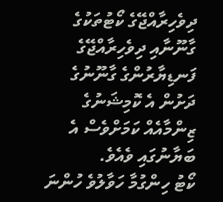ދިވެހިރާއްޖޭގެ ކޯޓުތަކުގެ ގާނޫނާއި ދިވެހިރާއްޖޭގެ ފަނޑިޔާރުންގެ ގާނޫނުގެ ދަށުން އެ ކޮމިޝަނުގެ ޒިންމާއެއް ކަމަށްވެސް އެ ބަޔާނުގައި ވެއެވެ.
ކޯޓު ހިންގުމާ ހަވާލުވެ ހުންނަ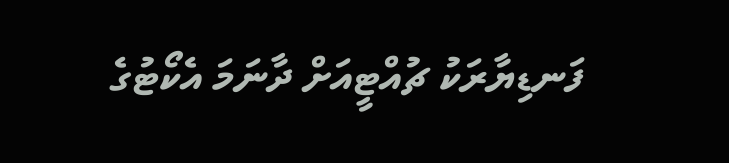ފަނޑިޔާރަކު ޗުއްޓީއަށް ދާނަމަ އެކޯޓުގެ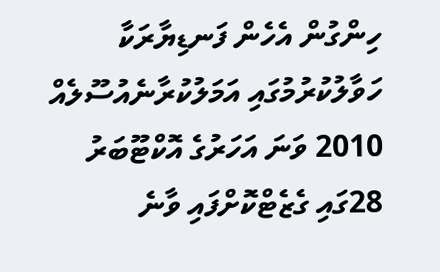ހިންގުން އެހެން ފަނޑިޔާރަކާ ހަވާލުކުރުމުގައި އަމަލުކުރާނެއުސޫލެއް 2010 ވަނަ އަހަރުގެ އޮކްޓޫބަރު 28ގައި ގެޒެޓްކޮށްފައި ވާނެ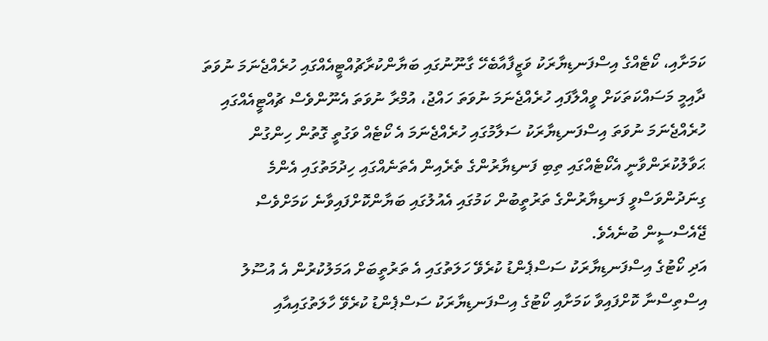ކަމަށާއި، ކޯޓެއްގެ އިސްފަނޑިޔާރަކު ވަޒީފާއާބެހޭ ގާނޫނުގައި ބަޔާންކުރާޗުއްޓީއެއްގައި ހުރެއްޖެނަމަ ނުވަތަ ދާއިމީ މަސައްކަތަކަށް ވީއްލާފައި ހުރެއްޖެނަމަ ނުވަތަ ހައްޖު، އުމްރާ ނުވަތަ އެނޫންވެސް ޗުއްޓީއެއްގައި ހުރެއްޖެނަމަ ނުވަތަ އިސްފަނޑިޔާރަކު ސަލާމުގައި ހުރެއްޖެނަމަ އެ ކޯޓެއް ވަގުތީ ގޮތުން ހިންގުން ޙަވާލުކުރަންވާނީ އެކޯޓެއްގައި ތިބި ފަނޑިޔާރުންގެ ތެރެއިން އެތަނެއްގައި ހިދުމަތުގައި އެންމެ ގިނަދުންވަސްވީ ފަނޑިޔާރުންގެ ތަރުތީބުން ކަމުގައި އެއުލުގައި ބަޔާންކޮށްފައިވާނެ ކަމަށްވެސް ޖޭއެސްސީން ބުނެއެވެ.
އަދި ކޯޓުގެ އިސްފަނޑިޔާރަކު ސަސްޕެންޑު ކުރެވޭ ހަލަތުގައި އެ ތަރުތީބަށް އަމަލުކުރުން އެ އުސޫލު އިސްތިސްނާ ކޮށްފައިވާ ކަމަށާއި ކޯޓުގެ އިސްފަނޑިޔާރަކު ސަސްޕެންޑު ކުރެވޭ ހާލަތުގައިއާއި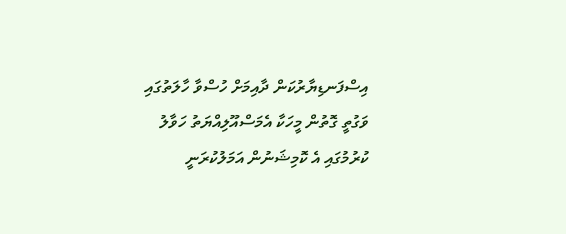އިސްފަނޑިޔާރުކަން ދާއިމަށް ހުސްވާ ހާލަތުގައި ވަގުތީ ގޮތުން މީހަކާ އެމަސްއޫލިއްޔަތު ހަވާލު ކުރުމުގައި އެ ކޮމިޝަނުން އަމަލުކުރަނީ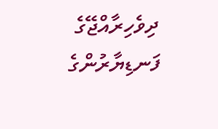ދިވެހިރާއްޖޭގެ ފަނޑިޔާރުންގެ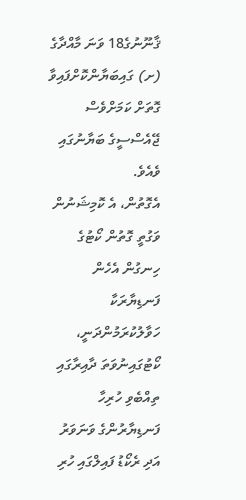ޤާނޫނުގެ18 ވަނަ މާއްދާގެ (ށ) ގައިބަޔާންކޮށްފައިވާ ގޮތަށް ކަމަށްވެސް ޖޭއެސްސީގެ ބަޔާނުގައި ވެއެވެ.
އެގޮތުން، އެ ކޮމިޝަނުން ވަގުތީ ގޮތުން ކޯޓުގެ ހިނގުން އެހެން ފަނޑިޔާރަކާ ހަވާލުކުރަމުންދަނީ، ކޯޓުގައިނުވަތަ ދާއިރާގައި ތިއްބެވި ހުރިހާ ފަނޑިޔާރުންގެ ވަނަވަރު އަދި ރެކޯޑު ފައިލްގައި ހުރި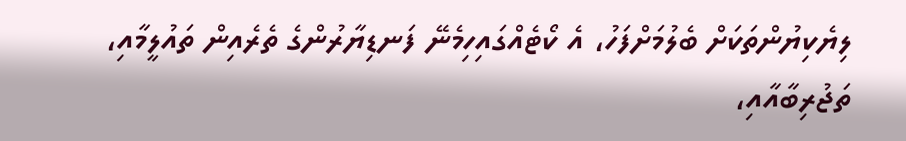ލިޔެކިޔުންތަކަށް ބެލުމަށްފަހު، އެ ކޯޓެއްގައިހިމެނޭ ފަނޑިޔާރުންގެ ތެރެއިން ތައުލީމާއި، ތަޖުރިބާއާއި،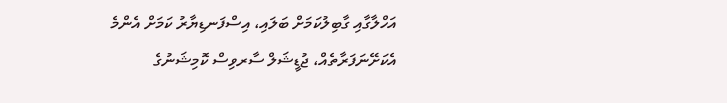އަހްލާގާއި ގާބިލުކަމަށް ބަލައި، އިސްފަނޑިޔާރު ކަމަށް އެންމެ އެކަށޭނަފަރާތެއް، ޖުޑީޝަލް ސާރވިސް ކޮމިޝަނުގެ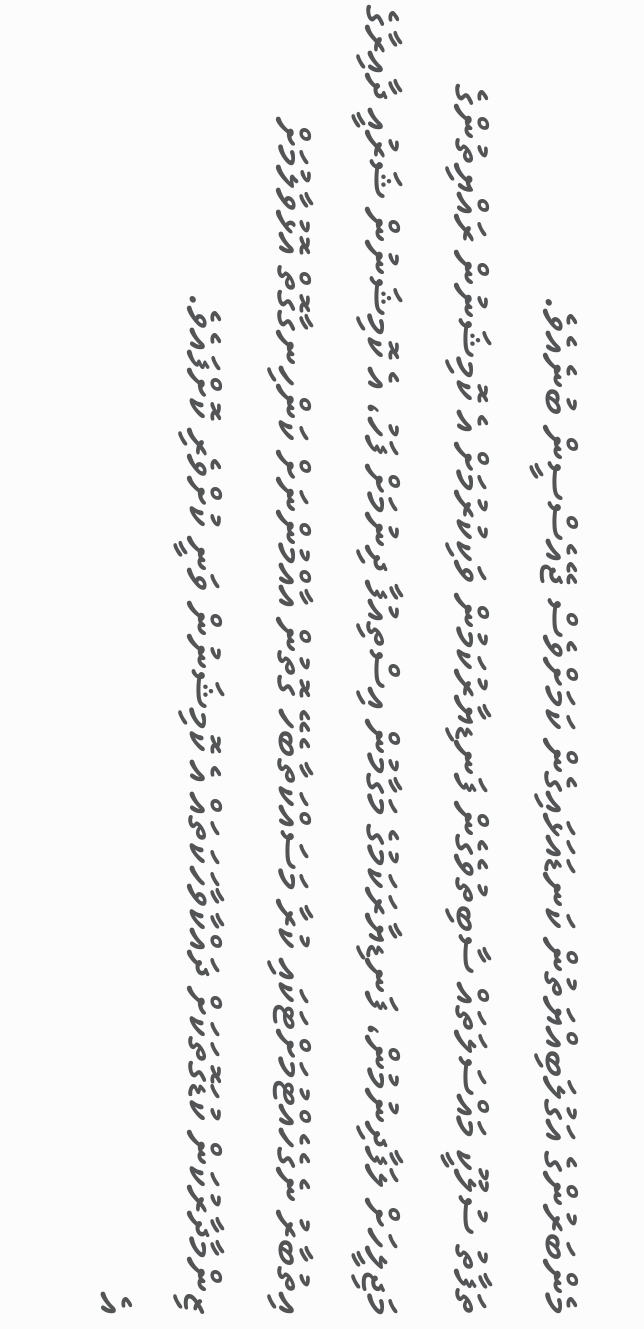މެންބަރުންގެ އަގުލަބިއްޔަތުން ކަނޑައަޅައިގެން ކަމަށްވެސް ޖޭއެސްސީން ބުނެއެވެ.
ތަފާތު ސުލޫކީ މައްސަލަތައް ސާބިތުވެގެން ފަނޑިޔާރުކަމުން ވަކިކުރުމަށް އެ ކޮމިޝަނުން ރައްޔިތުންގެ މަޖިލީހަށް ލަފާދިނުމުން، ފަނޑިޔާރަކަމުގެ މަގާމުން އިސްތިއުފާ ދިނުމަށް ފަހު، އެ ކޮމިޝަނުން ޝަރުއީ ދާއިރާގެ އިތުބާރު ނެގެހެއްޓުމަށްޓަކައި ކުރާ މަސައްކަތާބެހޭ ގޮތުން އާއްމުންނަށް ކަންހިނގާގޮތް އޮޅުވާލުމަށް ޒިންމާދާރުކަން ކުޑަގޮތަކަށް ދައްކާވާހަކަތައް އެ ކޮމިޝަނުން ވަނީ ކުށްވެރި ކޮށްފައެވެ.
އެ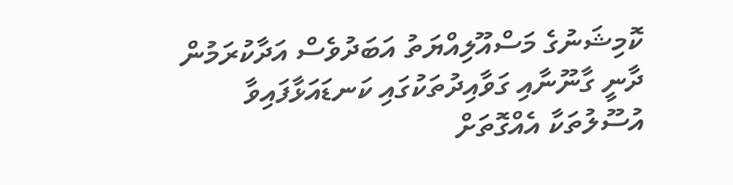ކޮމިޝަނުގެ މަސްއޫލިއްޔަތު އަބަދުވެސް އަދާކުރަމުން ދާނީ ގާނޫނާއި ގަވާއިދުތަކުގައި ކަނޑައަޅާފައިވާ އުސޫލުތަކާ އެއްގޮތަށް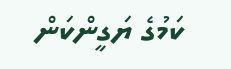ކަމުގެ ޔަގީންކަން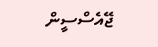ޖޭއެސްސީން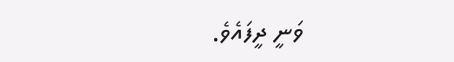ވަނީ ދީފައެވެ.